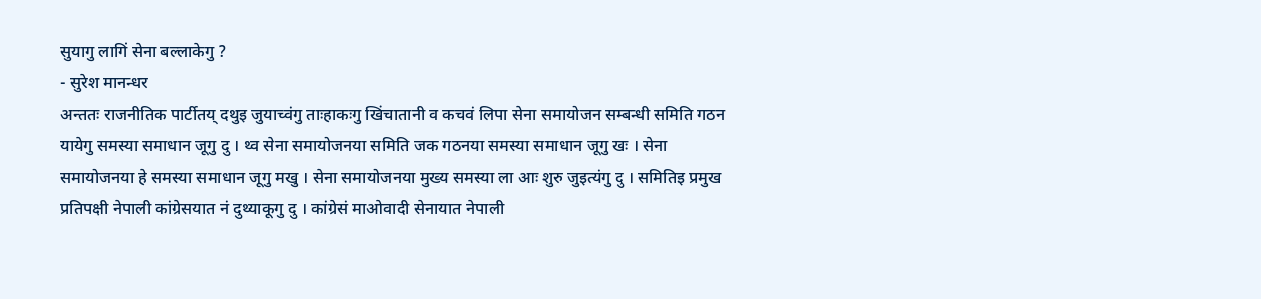सुयागु लागिं सेना बल्लाकेगु ?
- सुरेश मानन्धर
अन्ततः राजनीतिक पार्टीतय् दथुइ जुयाच्वंगु ताःहाकःगु खिंचातानी व कचवं लिपा सेना समायोजन सम्बन्धी समिति गठन यायेगु समस्या समाधान जूगु दु । थ्व सेना समायोजनया समिति जक गठनया समस्या समाधान जूगु खः । सेना समायोजनया हे समस्या समाधान जूगु मखु । सेना समायोजनया मुख्य समस्या ला आः शुरु जुइत्यंगु दु । समितिइ प्रमुख प्रतिपक्षी नेपाली कांग्रेसयात नं दुथ्याकूगु दु । कांग्रेसं माओवादी सेनायात नेपाली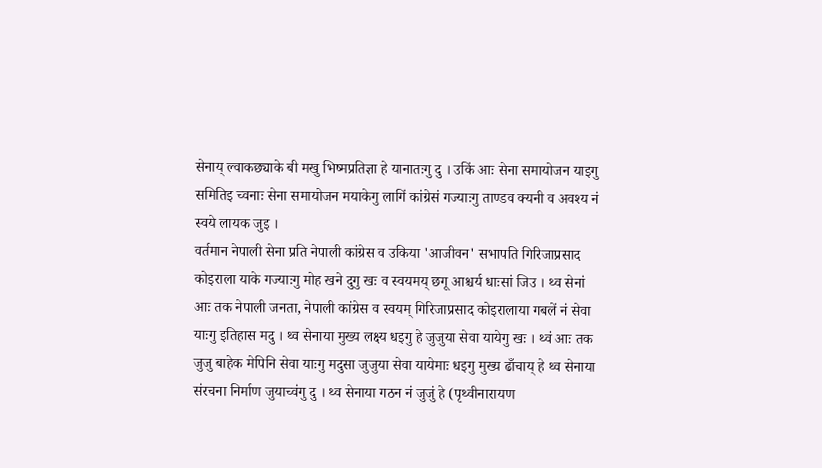सेनाय् ल्वाकछ्याके बी मखु भिष्मप्रतिज्ञा हे यानातःगु दु । उकिं आः सेना समायोजन याइगु समितिइ च्वनाः सेना समायोजन मयाकेगु लागिं कांग्रेसं गज्याःगु ताण्डव क्यनी व अवश्य नं स्वये लायक जुइ ।
वर्तमान नेपाली सेना प्रति नेपाली कांग्रेस व उकिया 'आजीवन' सभापति गिरिजाप्रसाद कोइराला याके गज्याःगु मोह खने दुगु खः व स्वयमय् छगू आश्चर्य धाःसां जिउ । थ्व सेनां आः तक नेपाली जनता, नेपाली कांग्रेस व स्वयम् गिरिजाप्रसाद कोइरालाया गबलें नं सेवा याःगु इतिहास मदु । थ्व सेनाया मुख्य लक्ष्य धइगु हे जुजुया सेवा यायेगु खः । थ्वं आः तक जुजु बाहेक मेपिनि सेवा याःगु मदुसा जुजुया सेवा यायेमाः धइगु मुख्य ढाँचाय् हे थ्व सेनाया संरचना निर्माण जुयाच्वंगु दु । थ्व सेनाया गठन नं जुजुं हे (पृथ्वीनारायण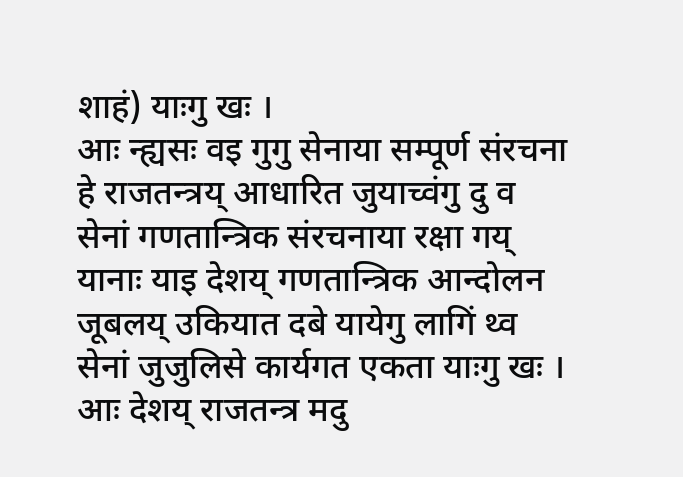शाहं) याःगु खः ।
आः न्ह्यसः वइ गुगु सेनाया सम्पूर्ण संरचना हे राजतन्त्रय् आधारित जुयाच्वंगु दु व सेनां गणतान्त्रिक संरचनाया रक्षा गय् यानाः याइ देशय् गणतान्त्रिक आन्दोलन जूबलय् उकियात दबे यायेगु लागिं थ्व सेनां जुजुलिसे कार्यगत एकता याःगु खः । आः देशय् राजतन्त्र मदु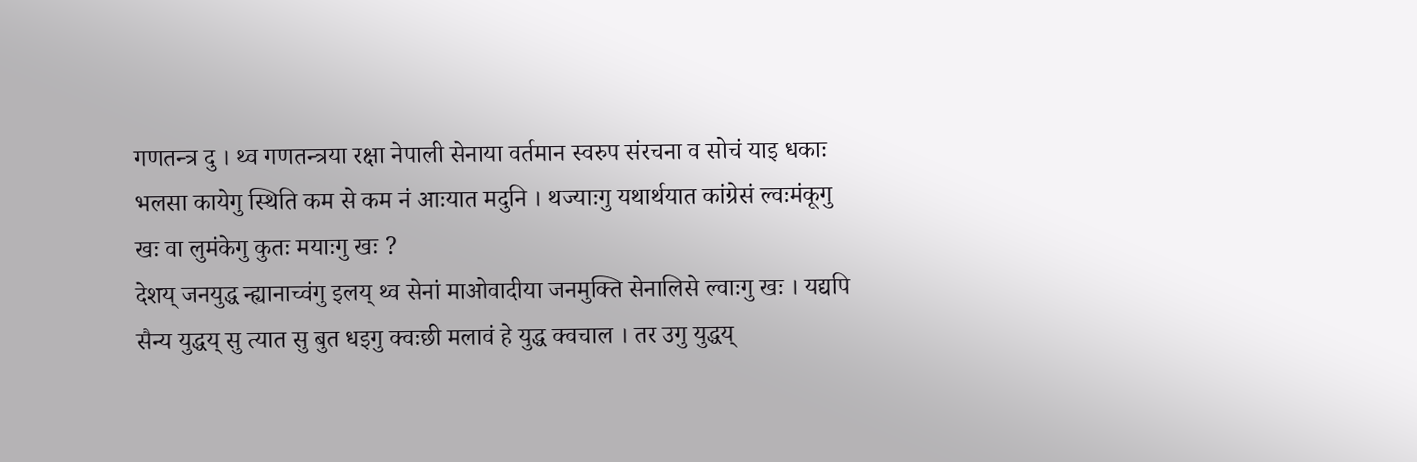गणतन्त्र दु । थ्व गणतन्त्रया रक्षा नेपाली सेनाया वर्तमान स्वरुप संरचना व सोचं याइ धकाः भलसा कायेगु स्थिति कम से कम नं आःयात मदुनि । थज्याःगु यथार्थयात कांग्रेसं ल्वःमंकूगु खः वा लुमंकेगु कुतः मयाःगु खः ?
देशय् जनयुद्ध न्ह्यानाच्वंगु इलय् थ्व सेनां माओवादीया जनमुक्ति सेनालिसे ल्वाःगु खः । यद्यपि सैन्य युद्धय् सु त्यात सु बुत धइगु क्वःछी मलावं हे युद्ध क्वचाल । तर उगु युद्धय्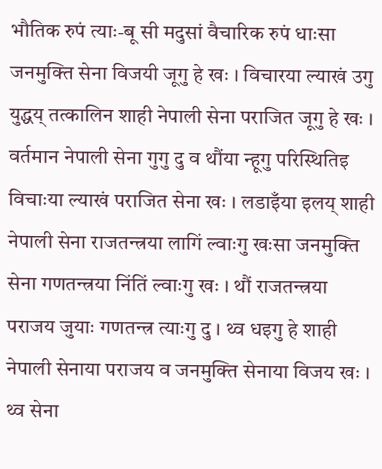भौतिक रुपं त्याः-बू सी मदुसां वैचारिक रुपं धाःसा जनमुक्ति सेना विजयी जूगु हे खः । विचारया ल्याखं उगु युद्धय् तत्कालिन शाही नेपाली सेना पराजित जूगु हे खः । वर्तमान नेपाली सेना गुगु दु व थौंया न्हूगु परिस्थितिइ विचाःया ल्याखं पराजित सेना खः । लडाइँया इलय् शाही नेपाली सेना राजतन्त्रया लागिं ल्वाःगु खःसा जनमुक्ति सेना गणतन्त्रया निंतिं ल्वाःगु खः । थौं राजतन्त्रया पराजय जुयाः गणतन्त्र त्याःगु दु । थ्व धइगु हे शाही नेपाली सेनाया पराजय व जनमुक्ति सेनाया विजय खः । थ्व सेना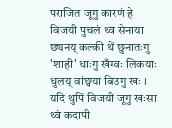पराजित जूगु कारणं हे विजयी पुचलं थ्व सेनाया छ्यनय् कल्की थें छुनातःगु 'शाही' धाःगु खँग्वः लिकयाः धुलय् वांछ्वया बिउगु खः । यदि थुपिं विजयी जूगु खःसा थ्वं कदापी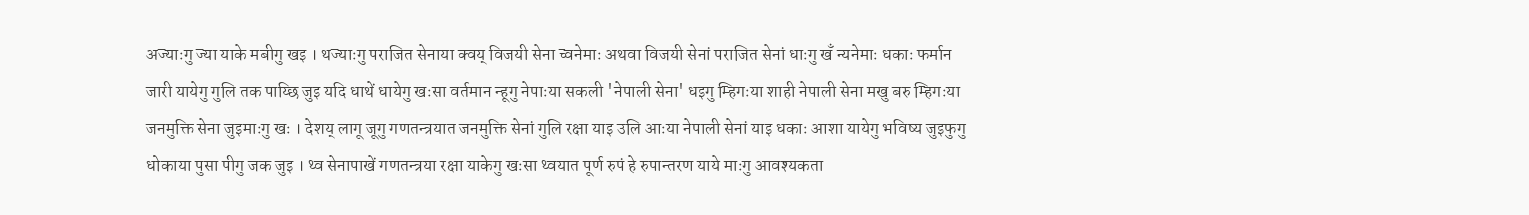अज्याःगु ज्या याके मबीगु खइ । थज्याःगु पराजित सेनाया क्वय् विजयी सेना च्वनेमाः अथवा विजयी सेनां पराजित सेनां धाःगु खँ न्यनेमाः धकाः फर्मान जारी यायेगु गुलि तक पाय्छि जुइ यदि धाथें धायेगु खःसा वर्तमान न्हूगु नेपाःया सकली 'नेपाली सेना' धइगु म्हिगःया शाही नेपाली सेना मखु बरु म्हिगःया जनमुक्ति सेना जुइमाःगु खः । देशय् लागू जूगु गणतन्त्रयात जनमुक्ति सेनां गुलि रक्षा याइ उलि आःया नेपाली सेनां याइ धकाः आशा यायेगु भविष्य जुइफुगु धोकाया पुसा पीगु जक जुइ । थ्व सेनापाखें गणतन्त्रया रक्षा याकेगु खःसा थ्वयात पूर्ण रुपं हे रुपान्तरण याये माःगु आवश्यकता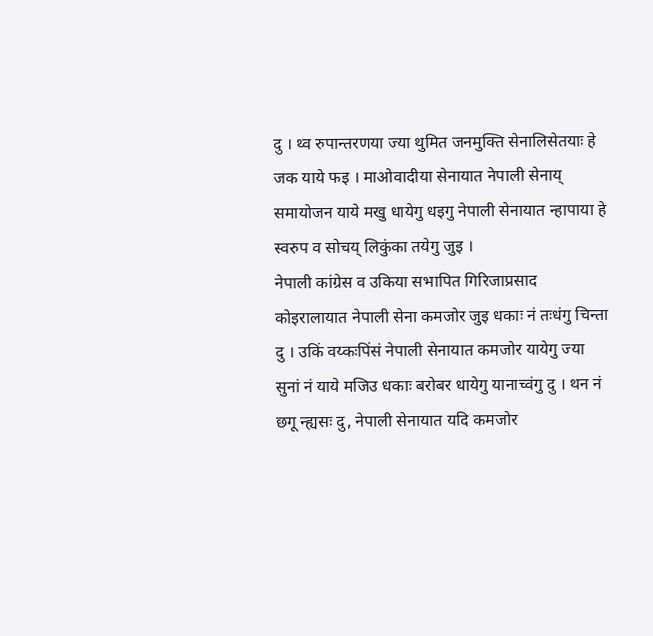दु । थ्व रुपान्तरणया ज्या थुमित जनमुक्ति सेनालिसेतयाः हे जक याये फइ । माओवादीया सेनायात नेपाली सेनाय् समायोजन याये मखु धायेगु धइगु नेपाली सेनायात न्हापाया हे स्वरुप व सोचय् लिकुंका तयेगु जुइ ।
नेपाली कांग्रेस व उकिया सभापित गिरिजाप्रसाद कोइरालायात नेपाली सेना कमजोर जुइ धकाः नं तःधंगु चिन्ता दु । उकिं वय्कःपिंसं नेपाली सेनायात कमजोर यायेगु ज्या सुनां नं याये मजिउ धकाः बरोबर धायेगु यानाच्वंगु दु । थन नं छगू न्ह्यसः दु, नेपाली सेनायात यदि कमजोर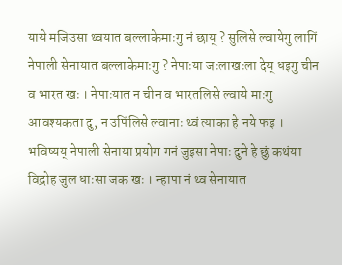याये मजिउसा थ्वयात बल्लाकेमाःगु नं छाय् ? सुलिसे ल्वायेगु लागिं नेपाली सेनायात बल्लाकेमाःगु ? नेपाःया जःलाखःला देय् धइगु चीन व भारत खः । नेपाःयात न चीन व भारतलिसे ल्वाये माःगु आवश्यकता दु, न उपिंलिसे ल्वानाः थ्वं त्याका हे नये फइ । भविष्यय् नेपाली सेनाया प्रयोग गनं जुइसा नेपाः दुने हे छुं कथंया विद्रोह जुल धाःसा जक खः । न्हापा नं थ्व सेनायात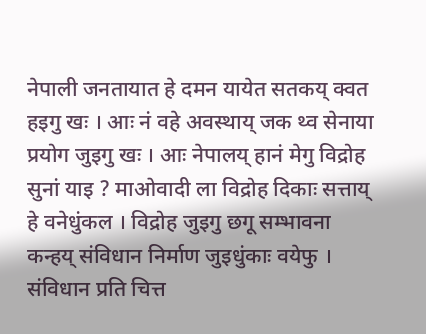नेपाली जनतायात हे दमन यायेत सतकय् क्वत हइगु खः । आः नं वहे अवस्थाय् जक थ्व सेनाया प्रयोग जुइगु खः । आः नेपालय् हानं मेगु विद्रोह सुनां याइ ? माओवादी ला विद्रोह दिकाः सत्ताय् हे वनेधुंकल । विद्रोह जुइगु छगू सम्भावना कन्हय् संविधान निर्माण जुइधुंकाः वयेफु । संविधान प्रति चित्त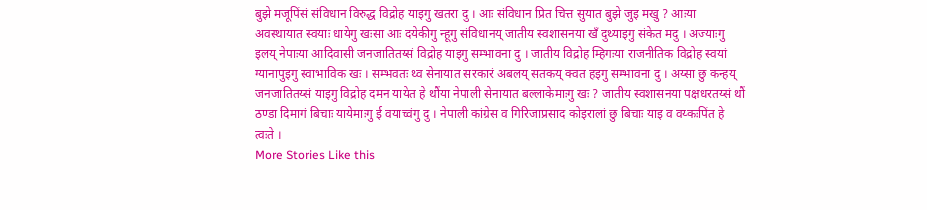बुझे मजूपिंसं संविधान विरुद्ध विद्रोह याइगु खतरा दु । आः संविधान प्रित चित्त सुयात बुझे जुइ मखु ? आःया अवस्थायात स्वयाः धायेगु खःसा आः दयेकीगु न्हूगु संविधानय् जातीय स्वशासनया खँ दुथ्याइगु संकेत मदु । अज्याःगु इलय् नेपाःया आदिवासी जनजातितय्सं विद्रोह याइगु सम्भावना दु । जातीय विद्रोह म्हिगःया राजनीतिक विद्रोह स्वयां ग्यानापुइगु स्वाभाविक खः । सम्भवतः थ्व सेनायात सरकारं अबलय् सतकय् क्वत हइगु सम्भावना दु । अय्सा छु कन्हय् जनजातितय्सं याइगु विद्रोह दमन यायेत हे थौंया नेपाली सेनायात बल्लाकेमाःगु खः ? जातीय स्वशासनया पक्षधरतय्सं थौं ठण्डा दिमागं बिचाः यायेमाःगु ई वयाच्वंगु दु । नेपाली कांग्रेस व गिरिजाप्रसाद कोइरालां छु बिचाः याइ व वय्कःपिंत हे त्वःते ।
More Stories Like this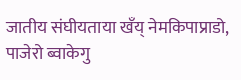जातीय संघीयताया खँय् नेमकिपाप्राडो, पाजेरो ब्वाकेगु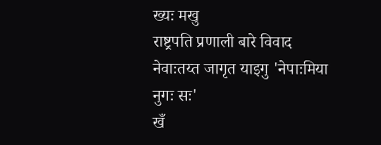ख्यः मखु
राष्ट्रपति प्रणाली बारे विवाद
नेवाःतय्त जागृत याइगु 'नेपाःमिया नुगः सः'
खँ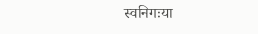स्वनिगःया